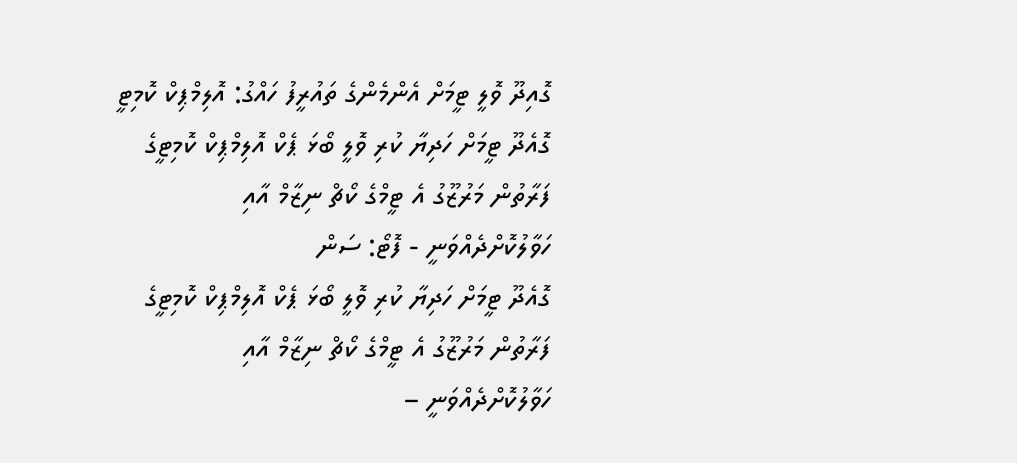ގޮއިދޫ ވޮލީ ޓީމަށް އެންމެންގެ ތައުރީފު ހައްގު: އޮލިމްޕިކް ކޮމިޓީ
ގޮއެދޫ ޓީމަށް ހަދިޔާ ކުރި ވޮލީ ބޯޅަ ޕެކް އޮލިމްޕިކް ކޮމިޓީގެ ފަރާތުން މަރުޒޫގު އެ ޓީމްގެ ކޯޗް ނިޒާމް އާއި ހަވާލުކޮށްދެއްވަނީ - ފޮޓޯ: ސަން
ގޮއެދޫ ޓީމަށް ހަދިޔާ ކުރި ވޮލީ ބޯޅަ ޕެކް އޮލިމްޕިކް ކޮމިޓީގެ ފަރާތުން މަރުޒޫގު އެ ޓީމްގެ ކޯޗް ނިޒާމް އާއި ހަވާލުކޮށްދެއްވަނީ –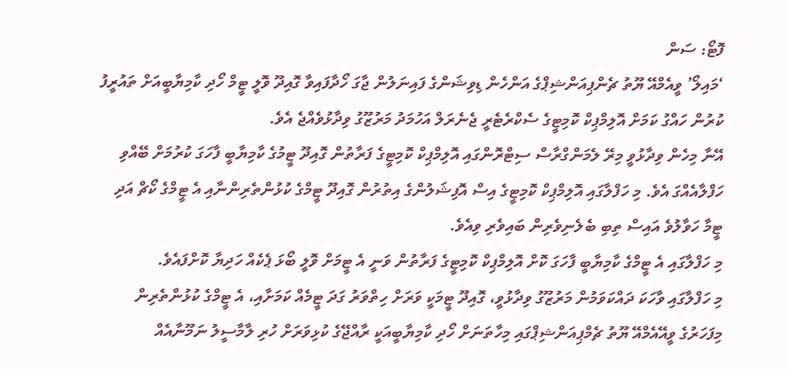ފޮޓޯ: ސަން
‘މައިލޯ’ ވީއެމްއޭ ޔޫތު ޗެންޕިއަންޝިޕްގެ އަންހެން ޑިވިޝަންގެ ފައިނަލުން ޖާގަ ހޯދާފައިވާ ގޮއިދޫ ވޮލީ ޓީމް ހޯދި ކާމިޔާބީއަށް ތައުރީފު ކުރުން ހައްގު ކަމަށް އޮލިމްޕިކް ކޮމިޓީގެ ސެކްރެޓެރީ ޖެނެރަލް އަހުމަދު މަރުޒޫގު ވިދާޅުވެއްޖެ އެވެ.
އޭނާ މިހެން ވިދާޅުވީ މިރޭ ލެމަންގްރާސް ސިޓްރޮންގައި އޮލިމްޕިކް ކޮމިޓީގެ ފަރާތުން ގޮއިދޫ ޓީމުގެ ކާމިޔާބީ ފާހަގަ ކުރުމަށް ބޭއްވި ހަފްލާއެއްގަ އެވެ. މި ހަފްލާގައި އޮލިމްޕިކް ކޮމިޓީގެ އިސް އޮފިޝަލުންގެ އިތުރުން ގޮއިދޫ ޓީމްގެ ކުޅުންތެރިންނާއި އެ ޓީމްގެ ކޯޗް އަދި ޓީމާ ހަވާލުވެ އައިސް ތިބި ބެލެނިވެރިން ބައިވެރި ވިއެވެ.
މި ހަފްލާގައި އެ ޓީމްގެ ކާމިޔާބީ ފާހަގަ ކޮށް އޮލިމްޕިކް ކޮމިޓީގެ ފަރާތުން ވަނީ އެ ޓީމަށް ވޮލީ ބޯޅަ ޕެކެއް ހަދިޔާ ކޮށްފައެވެ.
މި ހަފްލާގައި ވާހަކަ ދައްކަވަމުން މަރުޒޫގު ވިދާޅުވީ، ގޮއިދޫ ޓީމަކީ ވަރަށް ހިތްވަރު ގަދަ ޓީމެއް ކަމަށާއި، އެ ޓީމްގެ ކުޅުންތެރިން މިފަހަރުގެ ވީއޭއެމްއޭ ޔޫތު ޗެމްޕިއަންޝިޕްގައި މިހާތަނަށް ހޯދި ކާމިޔާބީއަކީ ރާއްޖޭގެ ކުޅިވަރަށް ހުރި ލާމާސީލު ނަމޫނާއެއް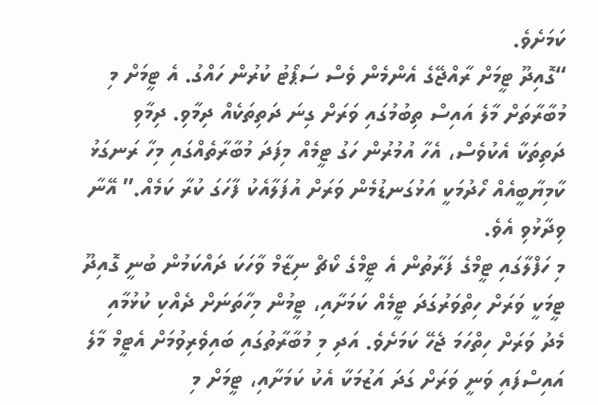ކަމަށެވެ.
“ގޮއިދޫ ޓީމަށް ރާއްޖޭގެ އެންމެން ވެސް ސަޕޯޓު ކުރުން ހައްގު. އެ ޓީމަށް މި މުބާރާތަށް މާލެ އައިސް ތިބުމުގައި ވަރަށް ގިނަ ދަތިތަކެއް ދިމާވި. ދިމާވި ދަތިތަކާ އެކުވެސް، އެހާ އުމުރުން ހަގު ޓީމެއް މިފަދަ މުބާރާތެއްގައި މިހާ ރަނގަޅު ކާމިޔާބީއެއް ހޯދުމަކީ އަޅުގަނޑުމެން ވަރަށް އުފަލާއެކު ފާހަގަ ކުރާ ކަމެއް.” އޭނާ ވިދާޅުވި އެވެ.
މި ހަފްލާގައި ޓީމްގެ ފަރާތުން އެ ޓީމްގެ ކޯޗް ނިޒާމް ވާހަކަ ދައްކަމުން ބުނީ ގޮއިދޫ ޓީމަކީ ވަރަށް ހިތްވަރުގަދަ ޓީމެއް ކަމަށާއި، ޓީމުން މިހާތަނަށް ދެއްކި ކުޅުމާއި މެދު ވަރަށް ހިތްހަމަ ޖެހޭ ކަމަށެވެ. އަދި މި މުބާރާތުގައި ބައިވެރިވުމަށް އެޓީމް މާލެ އައިސްފައި ވަނީ ވަރަށް ގަދަ އަޒުމަކާ އެކު ކަމަށާއި، ޓީމަށް މި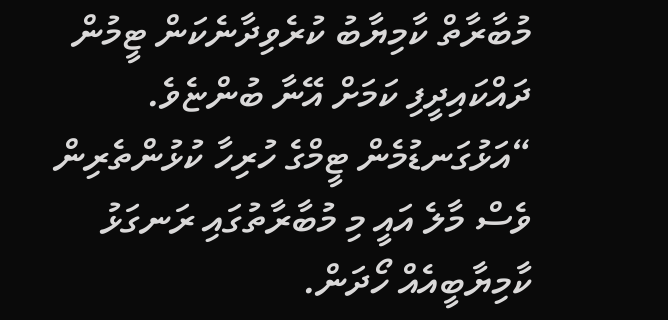މުބާރާތް ކާމިޔާބު ކުރެވިދާނެކަން ޓީމުން ދައްކައިދީފި ކަމަށް އޭނާ ބުންޏެވެ.
“އަޅުގަނޑުމެން ޓީމްގެ ހުރިހާ ކުޅުންތެރިން ވެސް މާލެ އައީ މި މުބާރާތުގައި ރަނގަޅު ކާމިޔާބީއެއް ހޯދަން.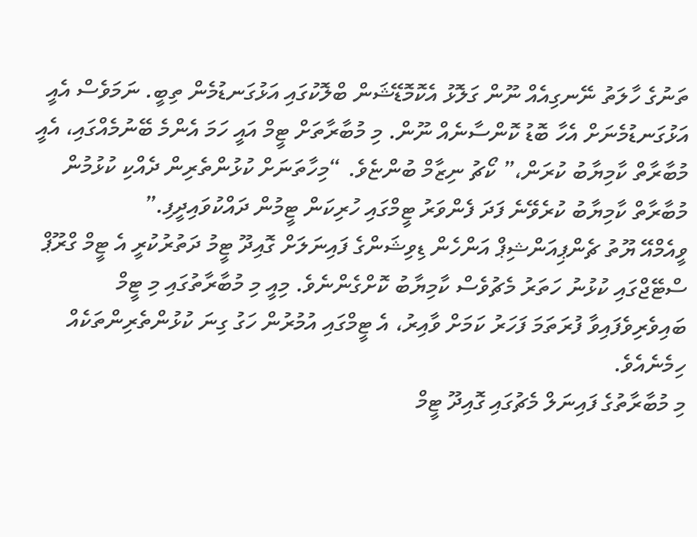ތަނުގެ ހާލަތު ނޭނގިއެއް ނޫން ގަލޮޅު އެކޮމޮޑޭޝަން ބްލޮކުގައި އަޅުގަނޑުމެން ތިބީ. ނަމަވެސް އެއީ އަޅުގަނޑުމެނަށް އެހާ ބޮޑު ކޮންސާނެއް ނޫން. މި މުބާރާތަށް ޓީމް އައީ ހަމަ އެންމެ ބޭނުމެއްގައި، އެއީ މުބާރާތް ކާމިޔާބު ކުރަން،” ކޯޗު ނިޒާމް ބުންޏެވެ. “މިހާތަނަށް ކުޅުންތެރިން ދެއްކި ކުޅުމުން މުބާރާތް ކާމިޔާބު ކުރެވޭނެ ފަދަ ފެންވަރު ޓީމްގައި ހުރިކަން ޓީމުން ދައްކުވައިދީފި.”
ވީއެމްއޭ ޔޫތު ޗެންޕިއަންޝިޕް އަންހެން ޑިވިޝަންގެ ފައިނަލަށް ގޮއިދޫ ޓީމު ދަތުރުކުރީ އެ ޓީމް ގްރޫޕް ސްޓޭޖްގައި ކުޅުނު ހަތަރު މެޗުވެސް ކާމިޔާބު ކޮށްގެންނެވެ. މިއީ މި މުބާރާތުގައި މި ޓީމް ބައިވެރިވެފައިވާ ފުރަތަމަ ފަހަރު ކަމަށް ވާއިރު، އެ ޓީމްގައި އުމުރުން ހަގު ގިނަ ކުޅުންތެރިންތަކެއް ހިމެނެއެވެ.
މި މުބާރާތުގެ ފައިނަލް މެޗުގައި ގޮއިދޫ ޓީމް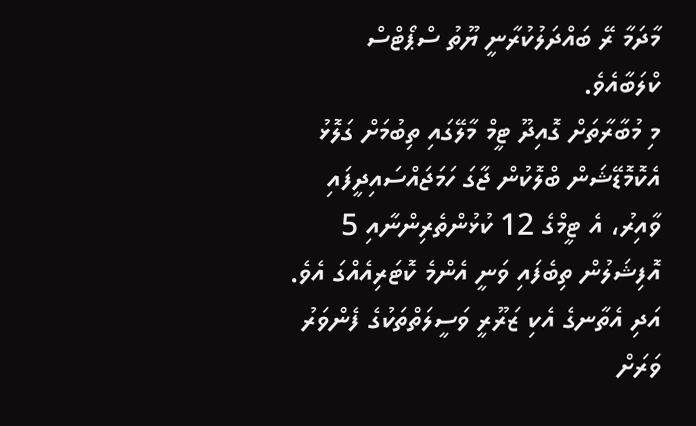މާދަމާ ރޭ ބައްދަލުކުރާނީ ޔޫތު ސްޕޯޓްސް ކްލަބާއެވެ.
މި މުބާރާތަށް ގޮއިދޫ ޓީމް މާލޭގައި ތިބުމަށް ގަލޮޅު އެކޮމޮޑޭޝަން ބްލޮކުން ޖާގަ ހަމަޖައްސައިދީފައި ވާއިރު، އެ ޓީމްގެ 12 ކުޅުންތެރިންނާއި 5 އޮފިޝަލުން ތިބެފައި ވަނީ އެންމެ ކޮޓަރިއެއްގަ އެވެ. އަދި އެތާނގެ އެކި ޒަރޫރީ ވަސީލަތްތަކުގެ ފެންވަރު ވަރަށް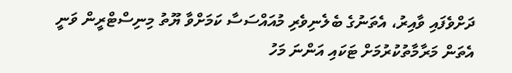ދަށްވެފައި ވާއިރު، އެތަނުގެ ބެލެނިވެރި މުއައްސަސާ ކަމަށްވާ ޔޫތު މިނިސްޓްރީން ވަނީ އެތަން މަރާމާތުކުރުމަށް ޓަކައި އަންނަ މަހު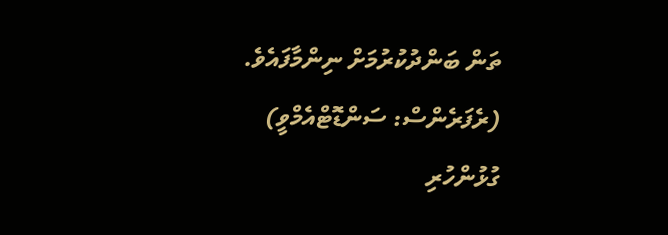ތަން ބަންދުކުރުމަށް ނިންމާފައެވެ.
(ރެފަރެންސް: ސަންޑޮޓްއެމްވީ)
ގުޅުންހުރި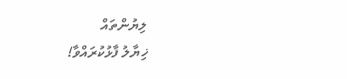ލިޔުންތައް
ޚިޔާލު ފާޅުކުރައްވާ!